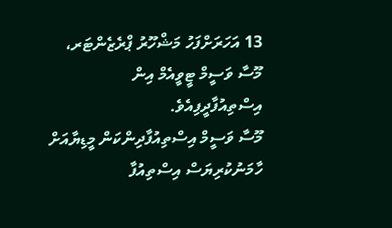13 އަހަރަށްފަހު މަޝްހޫރު ޕްރެޒެންޓަރ، މޫސާ ވަސީމް ޓީވީއެމް އިން އިސްތިއުފާދީފިއެވެ.
މޫސާ ވަސީމް އިސްތިއުފާދިންކަން މީޑިޔާއަށް ހާމަނުކުރިޔަސް އިސްތިއުފާ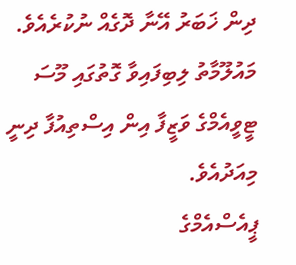ދިން ޚަބަރު އޭނާ ދޮގެއް ނުކުރެއެވެ.
މައުލޫމާތު ލިބިފައިވާ ގޮތުގައި މޫސަ ޓީވީއެމްގެ ވަޒީފާ އިން އިސްތިއުފާ ދިނީ މިއަދުއެވެ.
ޕީއެސްއެމްގެ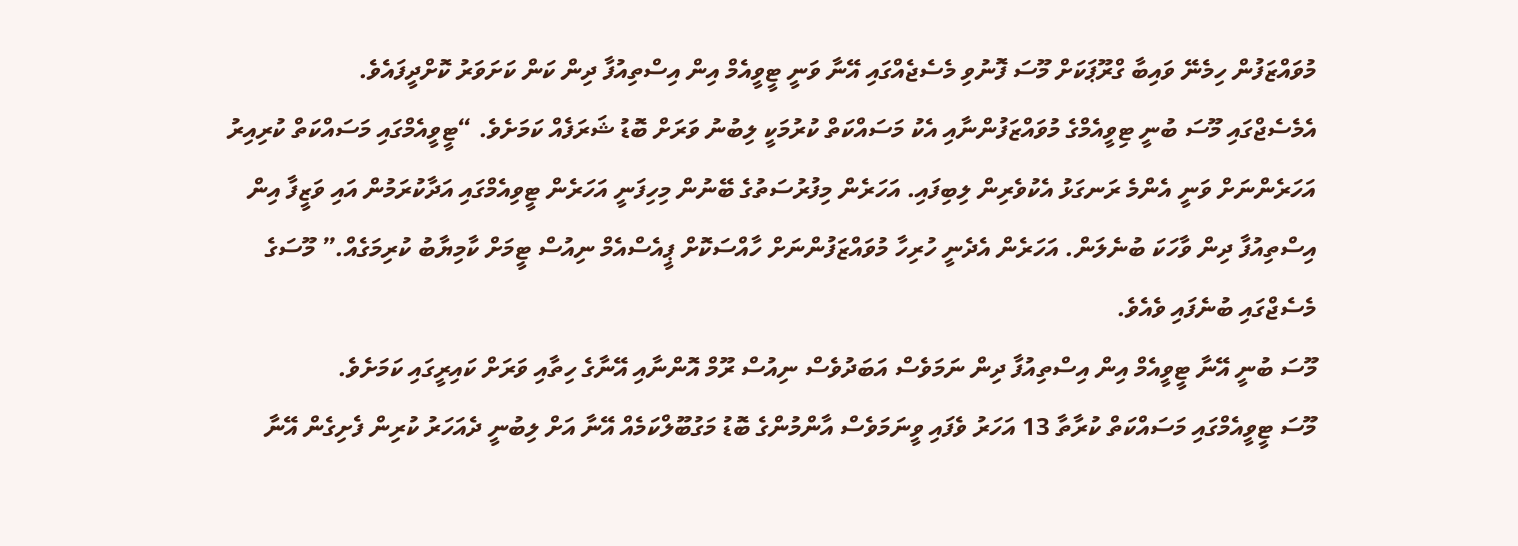މުވައްޒަފުން ހިމެނޭ ވައިބާ ގްރޫޕަކަށް މޫސަ ފޮނުވި މެސެޖެއްގައި އޭނާ ވަނީ ޓީވީއެމް އިން އިސްތިއުފާ ދިން ކަން ކަށަވަރު ކޮށްދީފައެވެ.
އެމެސެޖްގައި މޫސަ ބުނީ ޓިވީއެމްގެ މުވައްޒަފުންނާއި އެކު މަސައްކަތް ކުރުމަކީ ލިބުނު ވަރަށް ބޮޑު ޝަރަފެއް ކަމަށެވެ. “ޓީވީއެމްގައި މަސައްކަތް ކުރިއިރު އަހަރެންނަށް ވަނީ އެންމެ ރަނގަޅު އެކުވެރިން ލިބިފައި. އަހަރެން މިފުރުސަތުގެ ބޭނުން މިހިފަނީ އަހަރެން ޓީވިއެމްގައި އަދާކުރަމުން އައި ވަޒީފާ އިން އިސްތިއުފާ ދިން ވާހަކަ ބުނެލަން. އަހަރެން އެދެނީ ހުރިހާ މުވައްޒަފުންނަށް ހާއްސަކޮށް ޕީއެސްއެމް ނިއުސް ޓީމަށް ކާމިޔާބު ކުރިމަގެއް.” މޫސަގެ މެސެޖްގައި ބުނެފައި ވެއެވެ.
މޫސަ ބުނީ އޭނާ ޓީވީއެމް އިން އިސްތިއުފާ ދިން ނަމަވެސް އަބަދުވެސް ނިއުސް ރޫމް އޮންނާއި އޭނާގެ ހިތާއި ވަރަށް ކައިރީގައި ކަމަށެވެ.
މޫސަ ޓީވީއެމްގައި މަސައްކަތް ކުރާތާ 13 އަހަރު ވެފައި ވީނަމަވެސް އާންމުންގެ ބޮޑު މަގުބޫލްކަމެއް އޭނާ އަށް ލިބުނީ ދެއަހަރު ކުރިން ފެށިގެން އޭނާ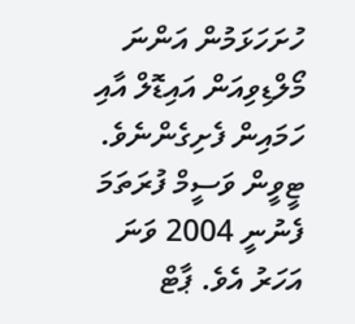ހުށަހަޅަމުން އަންނަ މޯލްޑިވިއަން އައިޑޮލް އާއި ހަމައިން ފެށިގެންނެވެ.
ޓީވީން ވަސީމް ފުރަތަމަ ފެނުނީ 2004 ވަނަ އަހަރު އެވެ. ޕާޓް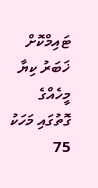ޓައިމްކޮށް ޚަބަރު ކިޔާ މީހެއްގެ ގޮތުގައި މަހަކު 75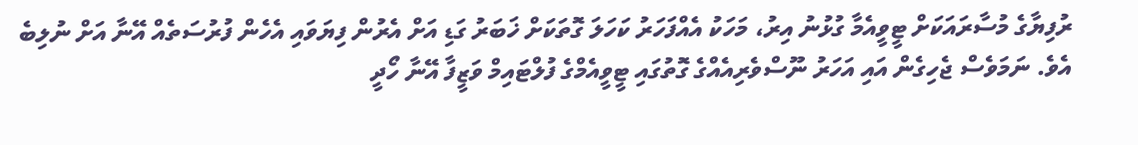ރުފިޔާގެ މުސާރައަކަށް ޓީވީއެމާ ގުޅުނު އިރު، މަހަކު އެއްފަހަރު ކަހަލަ ގޮތަކަށް ޚަބަރު ގަޑި އަށް އެރުން ފިޔަވައި އެހެން ފުރުސަތެއް އޭނާ އަށް ނުލިބެ އެވެ. ނަމަވެސް ޖެހިގެން އައި އަހަރު ނޫސްވެރިއެއްގެ ގޮތުގައި ޓީވީއެމްގެ ފުލްޓައިމް ވަޒީފާ އޭނާ ހޯދީ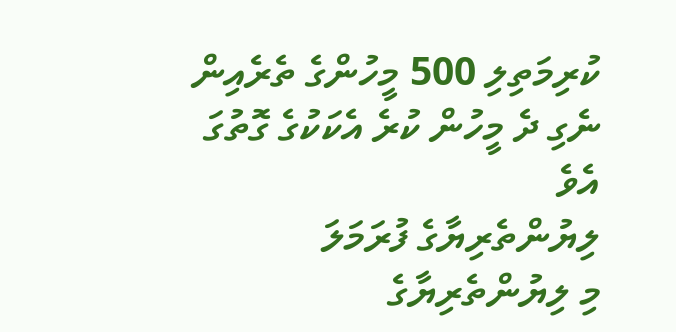ކުރިމަތިލި 500 މީހުންގެ ތެރެއިން ނެގި ދެ މީހުން ކުރެ އެކަކުގެ ގޮތުގަ އެވެ
ލިޔުންތެރިޔާގެ ފުރަމަލަ
މި ލިޔުންތެރިޔާގެ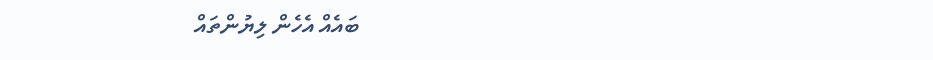ބައެއް އެހެން ލިޔުންތައް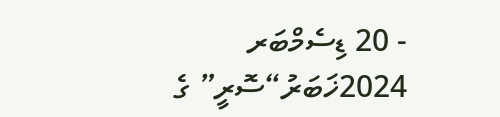- 20 ޑިސެމްބަރ 2024ޚަބަރު“ސޮރީ” ގެ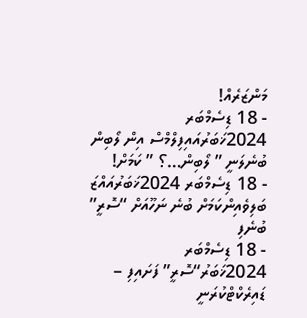މަންޒަރެއް!
- 18 ޑިސެމްބަރ 2024ޚަބަރުއައިފިލްމްސް އިން ލޯބިން ބުނެލަނީ ” ލޯބިން…؟ ” ކަމަށް!
- 18 ޑިސެމްބަރ 2024ޚަބަރުއައްޒަ ބަލިވެއިންކަމަށް ބުނެ ނަހޫއަށް “ސޮރީ” ބުނެފި
- 18 ޑިސެމްބަރ 2024ޚަބަރު“ސޮރީ” ފަށައިފި – ޑައިރެކްޓްކުރަނީ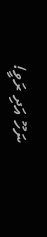ނަހޫ އަދި ރަވީ!